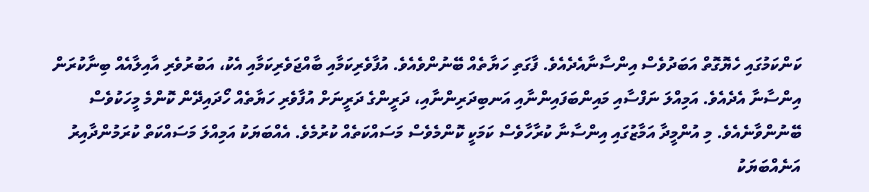ކަންކަމުގައި ހެޔޮގޮތް އަބަދުވެސް އިންސާނާއެދެއެވެ. ފާގަތި ހަޔާތެއް ބޭނުންވެއެވެ. އުފާވެރިކަމާއި ބާއްޖަވެރިކަމާއި އެކު، އަބުރުވެރި އާއިލާއެއް ބިނާކުރަން އިންސާނާ އެދެއެވެ. އަމިއްލަ ނަފްސާއި މައިންބަފައިންނާއި އަނބިދަރިންނާއި، ދަރީންގެ ދަރީނަށް އުފާވެރި ހަޔާތެއް ހޯދައިދޭން ކޮންމެ މީހަކުވެސް ބޭނުންވާނެއެވެ. މި އުންމީދާ އަމާޒުގައި އިންސާނާ ކުރާހާވެސް ކަމަކީ ކޮންމެވެސް މަސައްކަތެއް ކުރުމެވެ. އެއްބަޔަކު އަމިއްލަ މަސައްކަތް ކުރަމުންދާއިރު އަނެއްބަޔަކު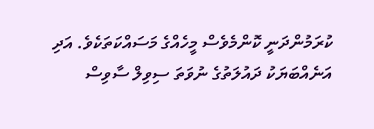ކުރަމުންދަނީ ކޮންމެވެސް މީހެއްގެ މަސައްކަތަކެވެ. އަދި އަނެއްބަޔަކު ދައުލަތުގެ ނުވަތަ ސިވިލް ސާވިސް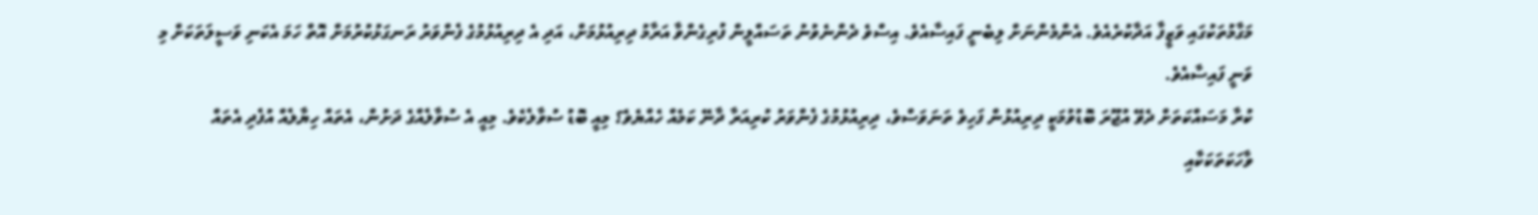މަގާމުތަކުގައި ވަޒީފާ އަދާކުރެއެވެ. އެންމެންނަށް ލިބެނީ ފައިސާއެވެ. އިސްވެ ދެންނެވުނު ތަސައްލީން ފުރިގެންވާ އަރާމު ދިރިއުޅުމަށް، އަދި އެ ދިރިއުޅުމުގެ ފެންވަރު ރަނގަޅުކުރުމަށް އޮތް ހަމަ އެކަނި ވަސީލަތަކަށް މި ވަނީ ފައިސާއެވެ.
ކުރާ މަސައްކަތަށް ދެވޭ އުޖޫރަ ބޮޑުވުމަކީ ދިރިއުޅުން ފަހިވެ ތަނަވަސްވެ، ދިރިއުޅުމުގެ ފެންވަރު ކުރިއަރާ ދާނޭ ކަމެއް ހެއްޔެވެ؟ މިއީ ބޮޑު ސުވާލެކެވެ. މިއީ އެ ސުވާލެއްގެ ދަށުން، އެތައް ހިޔާލެއް އުފެދި އެތައް ވާހަކަތަކަކާއި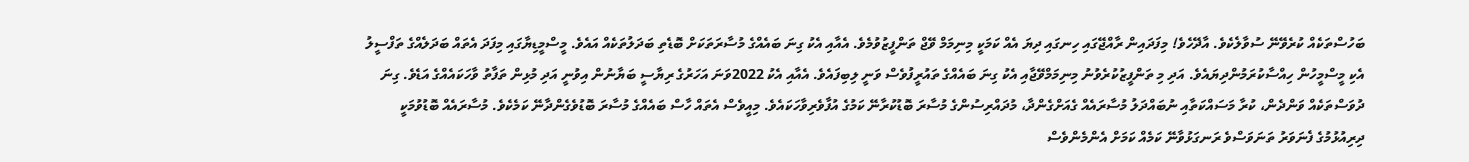ބަހުސްތަކެއް ކުރެވޭނޭ ސުވާލެކެވެ. އާދޭހެވެ! މިފަދައިން ރާއްޖޭގައި ހިނގައި ދިޔަ އެއް ކަމަކީ މިނިމަމް ވޭޖް ތަންފީޒުވުމެވެ. އެއާއި އެކު ގިނަ ބައެއްގެ މުސާރަތަކަށް ބޮޑެތި ބަދަލުތަކެއް އައެވެ. މީސްމީޑިޔާގައި މިފަދަ އެތައް ބަދަލެއްގެ ތަފްސީލު އެކި މީސްމީހުން ހިއްސާކުރަމުންދިޔައެވެ. އަދި މި ތަންފީޒުކުރެވުނު މިނިމަމްވޭޖާއި އެކު ގިނަ ބައެއްގެ ތައުރީފުވެސް ވަނީ ލިބިފައެވެ. އެއާއި އެކު 2022ވަނަ އަހަރުގެ ރިޔާސީ ބަޔާނުން އިވުނީ އަދި މުޅިން ތަފާތު ވާހަކައެއްގެ އަޑެވެ. ގިނަ ދުވަސްތަކެއް ވަންދެން، ކުރާ މަސައްކަތާއި ނުބައްދަލު މުސާރައެއް ގެއަށްގެންދާ، މުދައްރިސުންގެ މުސާރަ ބޮޑުކުރާނޭ ކަމުގެ އުފާވެރިވާހަކައެވެ. މިއީވެސް އެތައް ހާސް ބައެއްގެ މުސާރަ ބޮޑުވެގެންދާނޭ ކަމެކެވެ. މުސާރައެއް ބޮޑުވުމަކީ ދިރިއުޅުމުގެ ފެނަވަރު ތަނަވަސްވެ ރަނގަޅުވާނޭ ކަމެއް ކަމަށް އެންމެންވެސް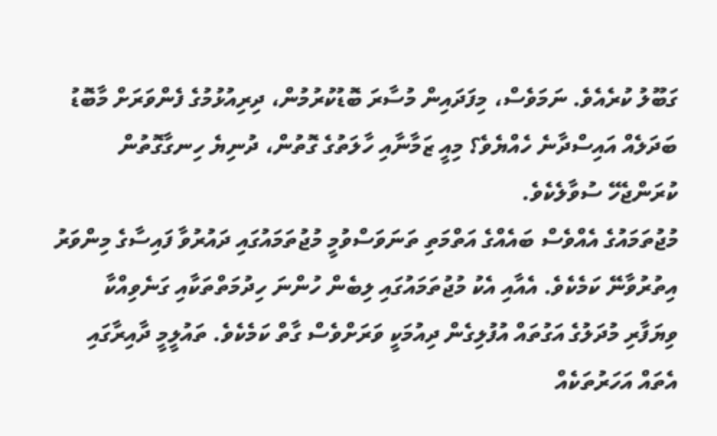ގަބޫލު ކުރެއެވެ. ނަމަވެސް، މިފަދައިން މުސާރަ ބޮޑުކުރުމުން، ދިރިއުޅުމުގެ ފެންވަރަށް މާބޮޑު ބަދަލެއް އައިސްދާނެ ހެއްޔެވެ؟ މިއީ ޒަމާނާއި ހާލަތުގެ ގޮތުން، ދުނިޔެ ހިނގާގޮތުން ކުރަންޖެހޭ ސުވާލެކެވެ.
މުޖުތަމައުގެ އެއްވެސް ބައެއްގެ އަތްމަތި ތަނަވަސްވުމީ މުޖުތަމައުގައި ދައުރުވާ ފައިސާގެ މިންވަރު އިތުރުވާނޭ ކަމެކެވެ. އެއާއި އެކު މުޖުތަމައުގައި ލިބެން ހުންނަ ހިދުމަތްތަކާއި ގަނެވިއްކާ ވިޔަފާރި މުދަލުގެ އަގުތައް އުފުލިގެން ދިއުމަކީ ވަރަށްވެސް ގާތް ކަމެކެވެ. ތައުލީމީ ދާއިރާގައި އެތައް އަހަރުތަކެއް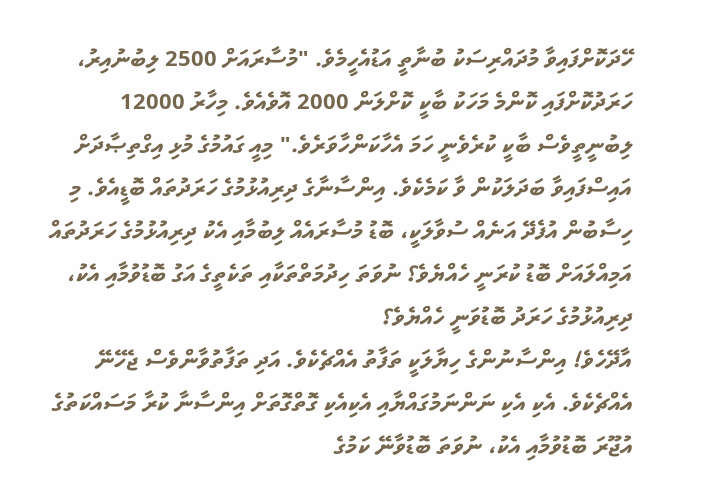ހޭދަކޮށްފައިވާ މުދައްރިސަކު ބުނާތީ އަޑުއެހީމެވެ. "މުސާރައަށް 2500 ލިބުނުއިރު، ހަރަދުކޮށްފައި ކޮންމެ މަހަކު ބާކީ ކޮށްލަން 2000 އޮވެއެވެ. މިހާރު 12000 ލިބުނީތީވެސް ބާކީ ކުރެވެނީ ހަމަ އެހާކަންހާވަރެވެ." މިއީ ގައުމުގެ މުޅި އިގްތިޞާދަށް އައިސްފައިވާ ބަދަލަކުން ވާ ކަމެކެވެ. އިންސާނާގެ ދިރިއުޅުމުގެ ހަރަދުތައް ބޮޑީއެވެ. މި ހިސާބުން އުފެދޭ އަނެއް ސުވާލަކީ، ބޮޑު މުސާރައެއް ލިބުމާއި އެކު ދިރިއުޅުމުގެ ހަރަދުތައް އަމިއްލައަށް ބޮޑު ކުރަނީ ހެއްޔެވެ؟ ނުވަތަ ހިދުމަތްތަކާއި ތަކެތީގެ އަގު ބޮޑުވުމާއި އެކު، ދިރިއުޅުމުގެ ހަރަދު ބޮޑުވަނީ ހެއްޔެވެ؟
އާދޭހެވެ! އިންސާނުންގެ ހިޔާލަކީ ތަފާތު އެއްޗެކެވެ. އަދި ތަފާތުވާންވެސް ޖެހޭނޭ އެއްޗެކެވެ. އެކި އެކި ނަންނަމުގައްޔާއި އެކިއެކި ގޮތްގޮތަށް އިންސާނާ ކުރާ މަސައްކަތުގެ އުޖޫރަ ބޮޑުވުމާއި އެކު، ނުވަތަ ބޮޑުވާނޭ ކަމުގެ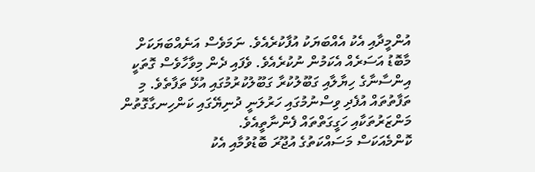އުންމީދާއި އެކު އެއްބަޔަކު އުފާކުރެއެވެ. ނަމަވެސް އަނެއްބަޔަކަށް މާބޮޑު އަސަރެއް އެކަމުން ނުކުރެއެވެ. ވެފައި ދެން މިވާހާވެސް ގޮތަކީ އިންސާނާގެ ހިޔާލާއި ގަބޫލުކުރާ ގަބޫލުކުރުމުގައި އުޅޭ ތަފާތެވެ. މި ތަފާތުތައް އުފެދި ވިސްނުމުގައި ހަރުލަނީ ދުނިޔޭގައި ކަންހިނގާގޮތުން މަންޒަރުތަކާއި ހަގީގަތްތައް ފެންނާތީއެވެ.
ކޮންމެއަކަސް މަސައްކަތުގެ އުޖޫރަ ބޮޑުވުމާއި އެކު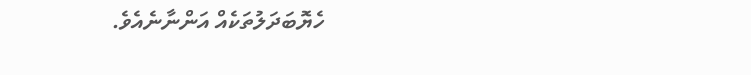ހެޔޮބަދަލުތަކެއް އަންނާނެއެވެ.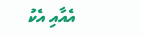އެއާއި އެކު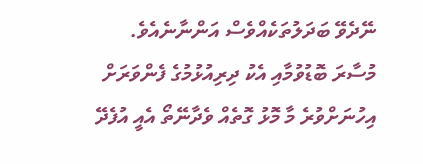ނޭދެވޭ ބަދަލުތަކެއްވެސް އަންނާނެއެވެ. މުސާރަ ބޮޑުވުމާއި އެކު ދިރިއުޅުމުގެ ފެންވަރަށް އިހުނަށްވުރެ މާ މޮޅު ގޮތެއް ވެދާނޭތޯ އެއީ އުފެދޭ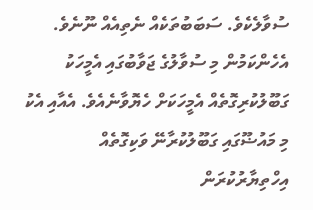ސުވާލެކެވެ. ސަބަބުތަކެއް ނެތިއެއް ނޫނެވެ. އެހެންކަމުން މި ސުވާލުގެ ޖަވާބުގައި އެމީހަކު ގަބޫލުކުރިގޮތެއް އެމީހަކަށް ހެޔޮވާނެއެވެ. އެއާއި އެކު މި މައުޟޫގައި ގަބޫލުކުރާނޭ ވަކިގޮތެއް އިހްތިޔާރުކުރަން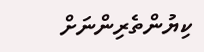ކިޔުންތެރިންނަށް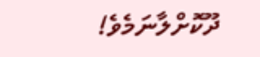ދޫކޮށްލާނަމެވެ!